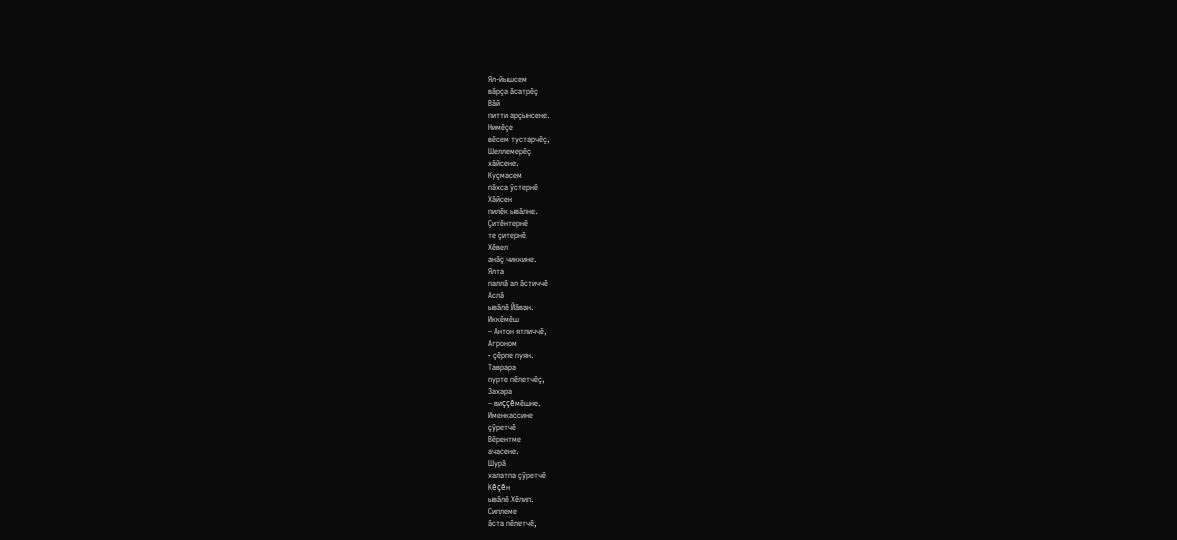Ял-йышсем
вăрçа ăсатрĕç
Вăй
питти арçынсене.
Нимĕçе
вĕсем тустарчĕç,
Шеллемерĕç
хăйсене.
Куçмасем
пăхса ÿстернĕ
Хăйсен
пилĕк ывăлне.
Çитĕнтернĕ
те çитернĕ
Хĕвел
анăç чиккине.
Ялта
паллă ал ăстиччĕ
Аслă
ывăлĕ Йăван.
Иккĕмĕш
– Антон ятличчĕ,
Агроном
- çĕрпе пуян.
Таврара
пурте пĕлетчĕç,
Захара
– виççĕмĕшне.
Именкассине
çÿретчĕ
Вĕрентме
ачасене.
Шурă
халатпа çÿретчĕ
Кĕçĕн
ывăлĕ Хĕлип.
Сиплеме
ăста пĕлетчĕ,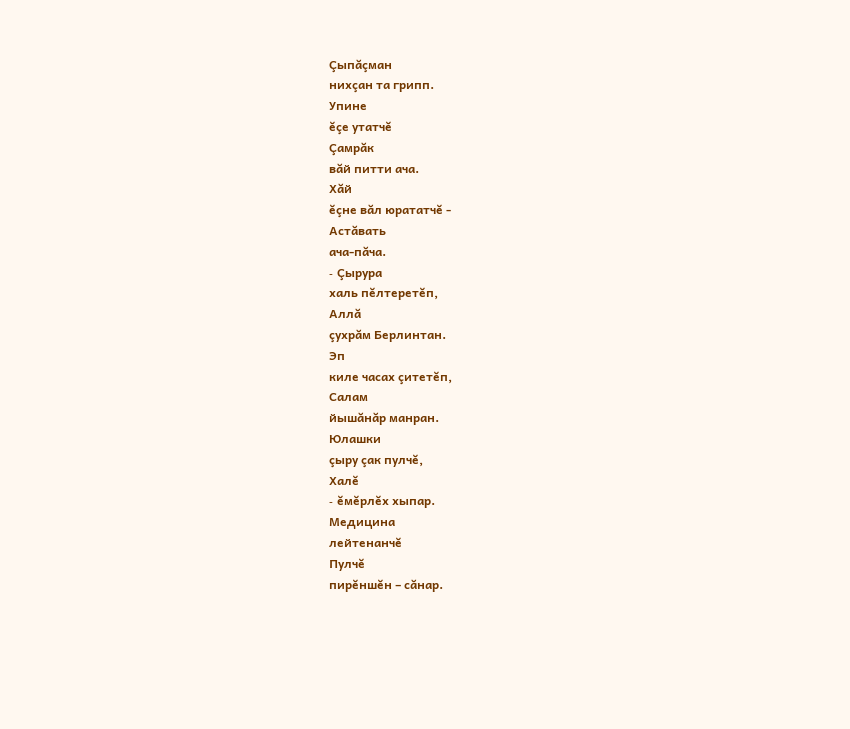Çыпăçман
нихçан та грипп.
Упине
ĕçе утатчĕ
Çамрăк
вăй питти ача.
Хăй
ĕçне вăл юрататчĕ -
Астăвать
ача-пăча.
- Çырура
халь пĕлтеретĕп,
Аллă
çухрăм Берлинтан.
Эп
киле часах çитетĕп,
Салам
йышăнăр манран.
Юлашки
çыру çак пулчĕ,
Халĕ
- ĕмĕрлĕх хыпар.
Медицина
лейтенанчĕ
Пулчĕ
пирĕншĕн – сăнар.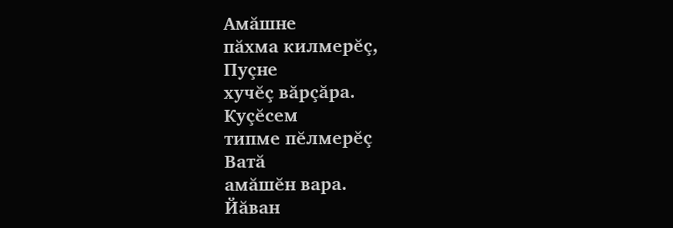Амăшне
пăхма килмерĕç,
Пуçне
хучĕç вăрçăра.
Куçĕсем
типме пĕлмерĕç
Ватă
амăшĕн вара.
Йăван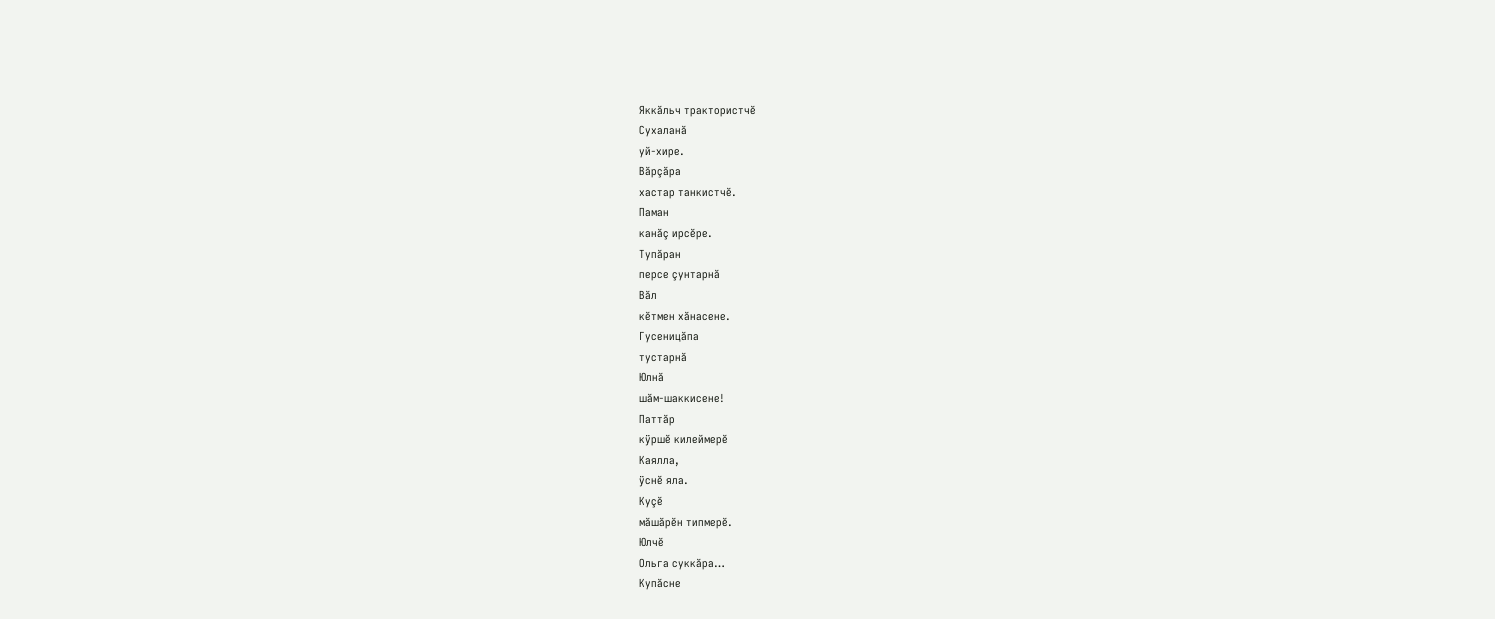Яккăльч трактористчĕ
Сухаланă
уй-хире.
Вăрçăра
хастар танкистчĕ.
Паман
канăç ирсĕре.
Тупăран
персе çунтарнă
Вăл
кĕтмен хăнасене.
Гусеницăпа
тустарнă
Юлнă
шăм-шаккисене!
Паттăр
кÿршĕ килеймерĕ
Каялла,
ÿснĕ яла.
Куçĕ
мăшăрĕн типмерĕ.
Юлчĕ
Ольга суккăра…
Купăсне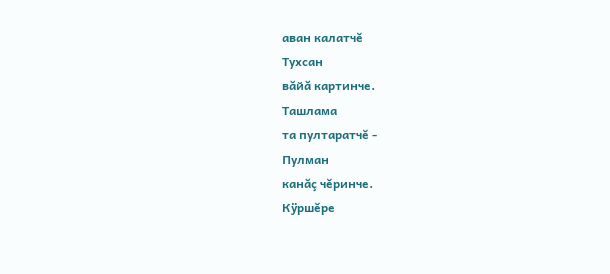аван калатчĕ
Тухсан
вăйă картинче.
Ташлама
та пултаратчĕ -
Пулман
канăç чĕринче.
Кÿршĕре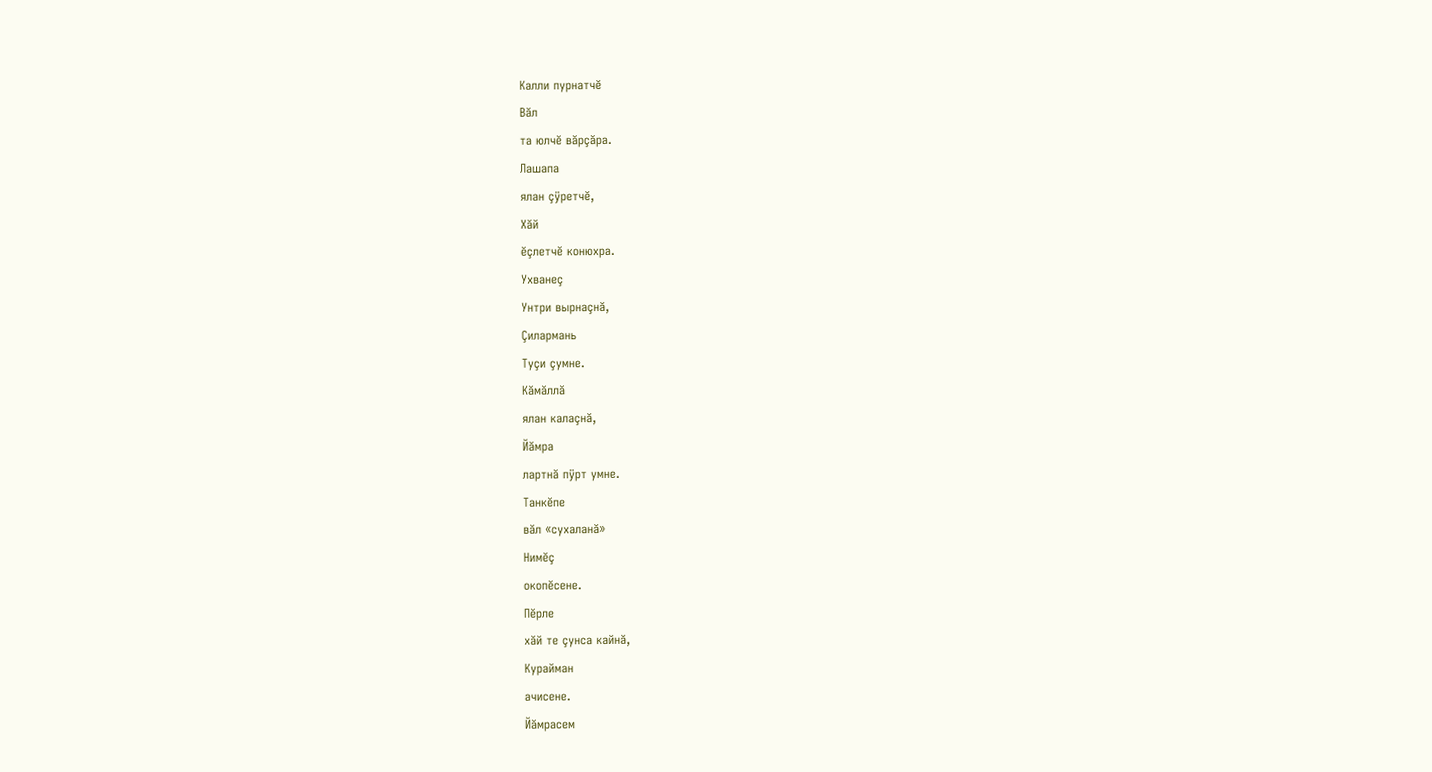Калли пурнатчĕ
Вăл
та юлчĕ вăрçăра.
Лашапа
ялан çÿретчĕ,
Хăй
ĕçлетчĕ конюхра.
Ухванеç
Унтри вырнаçнă,
Çилармань
Туçи çумне.
Кăмăллă
ялан калаçнă,
Йăмра
лартнă пÿрт умне.
Танкĕпе
вăл «сухаланă»
Нимĕç
окопĕсене.
Пĕрле
хăй те çунса кайнă,
Курайман
ачисене.
Йăмрасем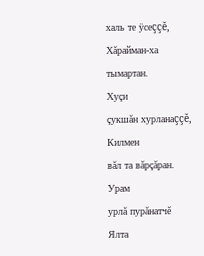халь те ÿсеççĕ,
Хăрайман-ха
тымартан.
Хуçи
çукшăн хурланаççĕ,
Килмен
вăл та вăрçăран.
Урам
урлă пурăнатчĕ
Ялта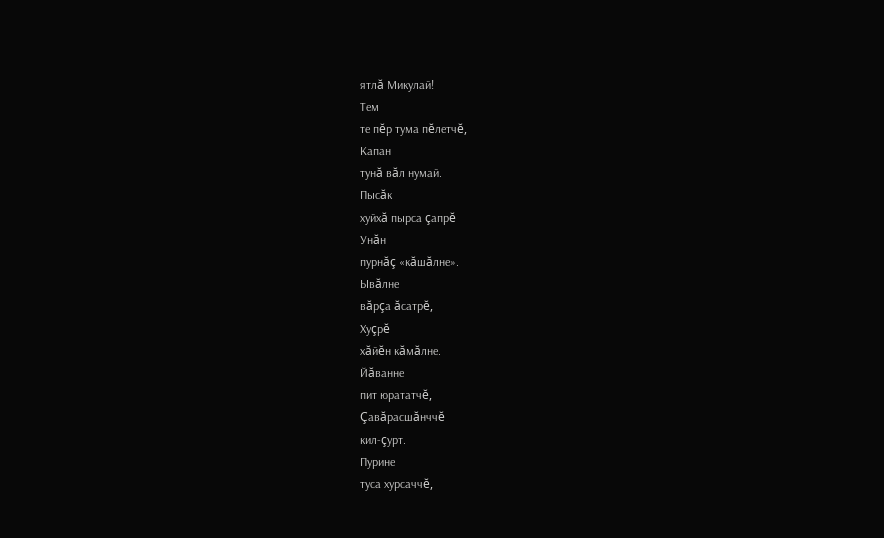ятлă Микулай!
Тем
те пĕр тума пĕлетчĕ,
Капан
тунă вăл нумай.
Пысăк
хуйхă пырса çапрĕ
Унăн
пурнăç «кăшăлне».
Ывăлне
вăрçа ăсатрĕ,
Хуçрĕ
хăйĕн кăмăлне.
Йăванне
пит юрататчĕ,
Çавăрасшăнччĕ
кил-çурт.
Пурине
туса хурсаччĕ,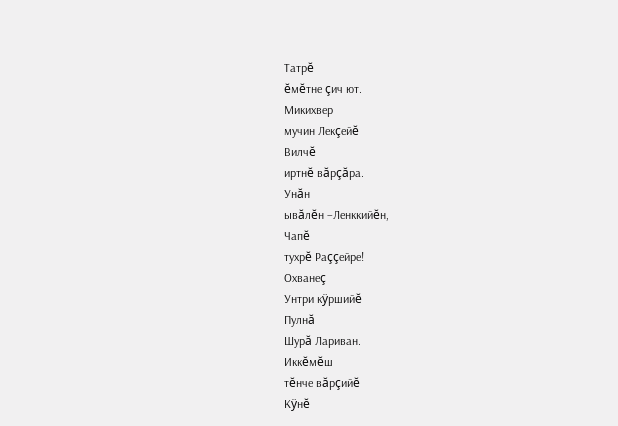Татрĕ
ĕмĕтне çич ют.
Микихвер
мучин Лекçейĕ
Вилчĕ
иртнĕ вăрçăра.
Унăн
ывăлĕн –Ленккийĕн,
Чапĕ
тухрĕ Раççейре!
Охванеç
Унтри кÿршийĕ
Пулнă
Шурă Лариван.
Иккĕмĕш
тĕнче вăрçийĕ
Кÿнĕ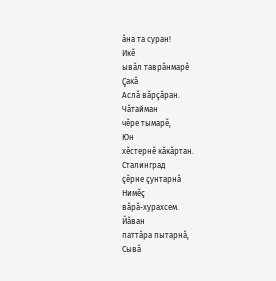ăна та суран!
Икĕ
ывăл таврăнмарĕ
Çакă
Аслă вăрçăран.
Чăтайман
чĕре тымарĕ,
Юн
хĕстернĕ кăкăртан.
Сталинград
çĕрне çунтарнă
Нимĕç
вăрă-хурахсем.
Йăван
паттăра пытарнă,
Сывă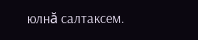юлнă салтаксем.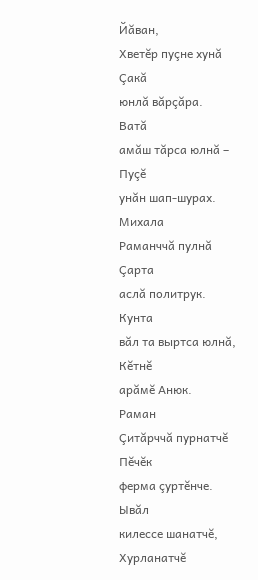Йăван,
Хветĕр пуçне хунă
Çакă
юнлă вăрçăра.
Ватă
амăш тăрса юлнă –
Пуçĕ
унăн шап-шурах.
Михала
Раманччă пулнă
Çарта
аслă политрук.
Кунта
вăл та выртса юлнă,
Кĕтнĕ
арăмĕ Анюк.
Раман
Çитăрччă пурнатчĕ
Пĕчĕк
ферма çуртĕнче.
Ывăл
килессе шанатчĕ,
Хурланатчĕ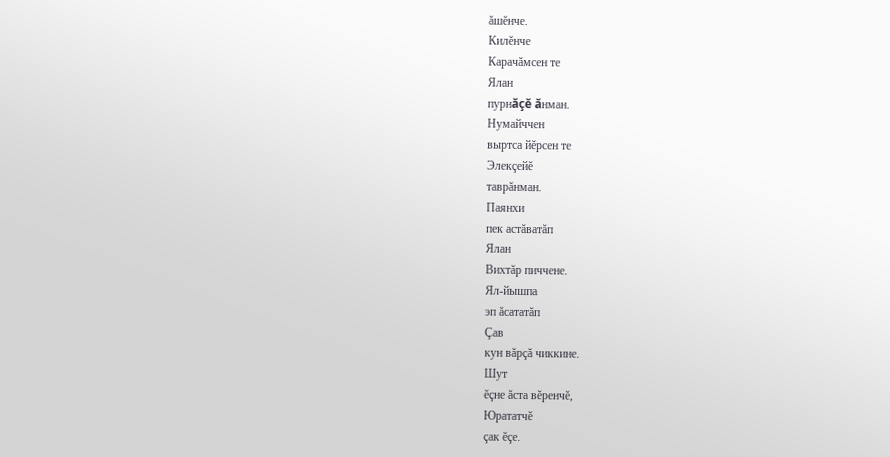ăшĕнче.
Килĕнче
Карачăмсен те
Ялан
пурнăçĕ ăнман.
Нумайччен
выртса йĕрсен те
Элекçейĕ
таврăнман.
Паянхи
пек астăватăп
Ялан
Вихтăр пиччене.
Ял-йышпа
эп ăсататăп
Çав
кун вăрçă чиккине.
Шут
ĕçне ăста вĕренчĕ,
Юрататчĕ
çак ĕçе.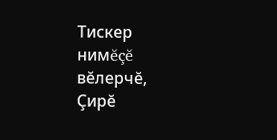Тискер
нимĕçĕ вĕлерчĕ,
Çирĕ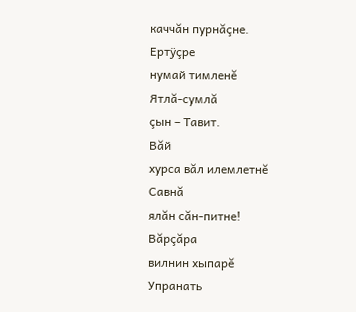каччăн пурнăçне.
Ертÿçре
нумай тимленĕ
Ятлă-сумлă
çын – Тавит.
Вăй
хурса вăл илемлетнĕ
Савнă
ялăн сăн-питне!
Вăрçăра
вилнин хыпарĕ
Упранать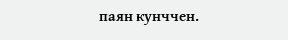паян кунччен.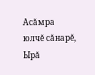Асăмра
юлчĕ сăнарĕ,
Ырă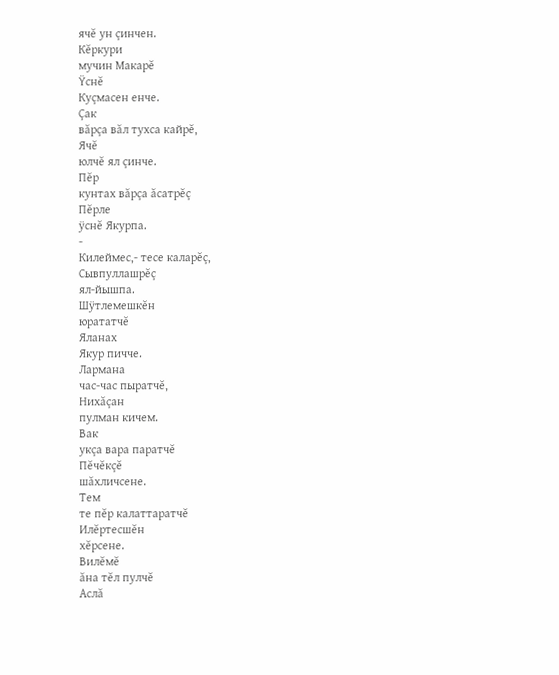ячĕ ун çинчен.
Кĕркури
мучин Макарĕ
Ÿснĕ
Куçмасен енче.
Çак
вăрçа вăл тухса кайрĕ,
Ячĕ
юлчĕ ял çинче.
Пĕр
кунтах вăрçа ăсатрĕç
Пĕрле
ÿснĕ Якурпа.
-
Килеймес,- тесе каларĕç,
Сывпуллашрĕç
ял-йышпа.
Шÿтлемешкĕн
юрататчĕ
Яланах
Якур пичче.
Лармана
час-час пыратчĕ,
Нихăçан
пулман кичем.
Вак
укçа вара паратчĕ
Пĕчĕкçĕ
шăхличсене.
Тем
те пĕр калаттаратчĕ
Илĕртесшĕн
хĕрсене.
Вилĕмĕ
ăна тĕл пулчĕ
Аслă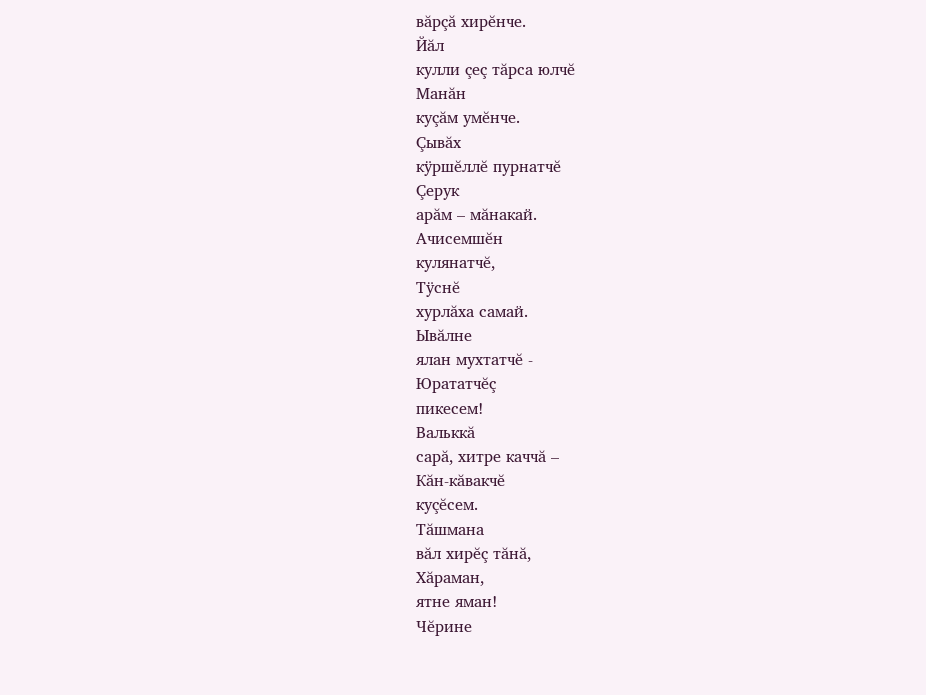вăрçă хирĕнче.
Йăл
кулли çеç тăрса юлчĕ
Манăн
куçăм умĕнче.
Çывăх
кÿршĕллĕ пурнатчĕ
Çерук
арăм – мăнакай.
Ачисемшĕн
кулянатчĕ,
Тÿснĕ
хурлăха самай.
Ывăлне
ялан мухтатчĕ -
Юрататчĕç
пикесем!
Вальккă
сарă, хитре каччă –
Кăн-кăвакчĕ
куçĕсем.
Тăшмана
вăл хирĕç тăнă,
Хăраман,
ятне яман!
Чĕрине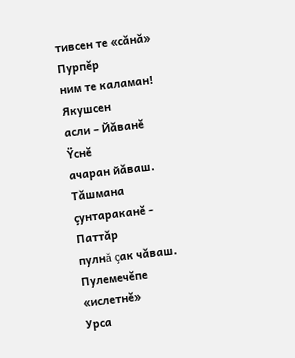тивсен те «сăнă»
Пурпĕр
ним те каламан!
Якушсен
асли – Йăванĕ
Ÿснĕ
ачаран йăваш.
Тăшмана
çунтараканĕ -
Паттăр
пулнă çак чăваш.
Пулемечĕпе
«ислетнĕ»
Урса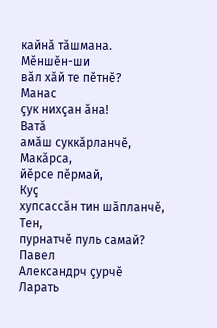кайнă тăшмана.
Мĕншĕн-ши
вăл хăй те пĕтнĕ?
Манас
çук нихçан ăна!
Ватă
амăш суккăрланчĕ,
Макăрса,
йĕрсе пĕрмай,
Куç
хупсассăн тин шăпланчĕ,
Тен,
пурнатчĕ пуль самай?
Павел
Александрч çурчĕ
Ларать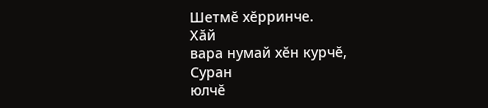Шетмĕ хĕрринче.
Хăй
вара нумай хĕн курчĕ,
Суран
юлчĕ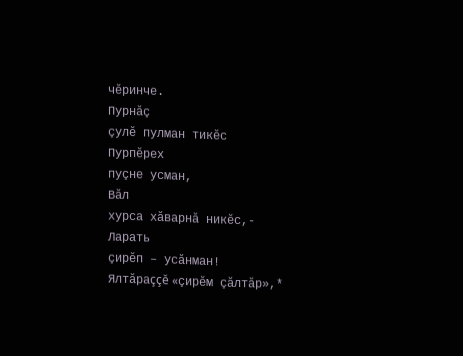чĕринче.
Пурнăç
çулĕ пулман тикĕс
Пурпĕрех
пуçне усман,
Вăл
хурса хăварнă никĕс,-
Ларать
çирĕп – усăнман!
Ялтăраççĕ «çирĕм çăлтăр»,*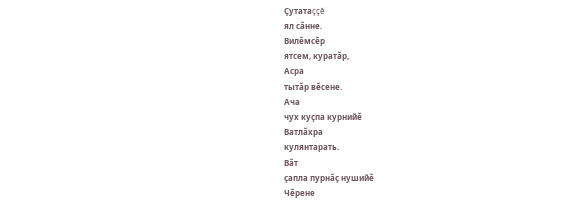Çутатаççĕ
ял сăнне.
Вилĕмсĕр
ятсем, куратăр,
Асра
тытăр вĕсене.
Ача
чух куçпа курнийĕ
Ватлăхра
кулянтарать.
Вăт
çапла пурнăç нушийĕ
Чĕрене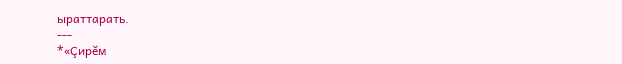ыраттарать.
---
*«Çирĕм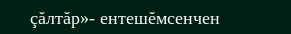çăлтăр»- ентешĕмсенчен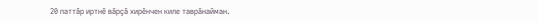20 паттăр иртнĕ вăрçă хирĕнчен киле таврăнайман.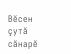Вĕсен çутă
сăнарĕ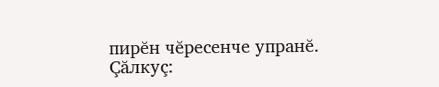пирĕн чĕресенче упранĕ.
Çăлкуç: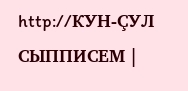http://КУН-ÇУЛ СЫППИСЕМ |